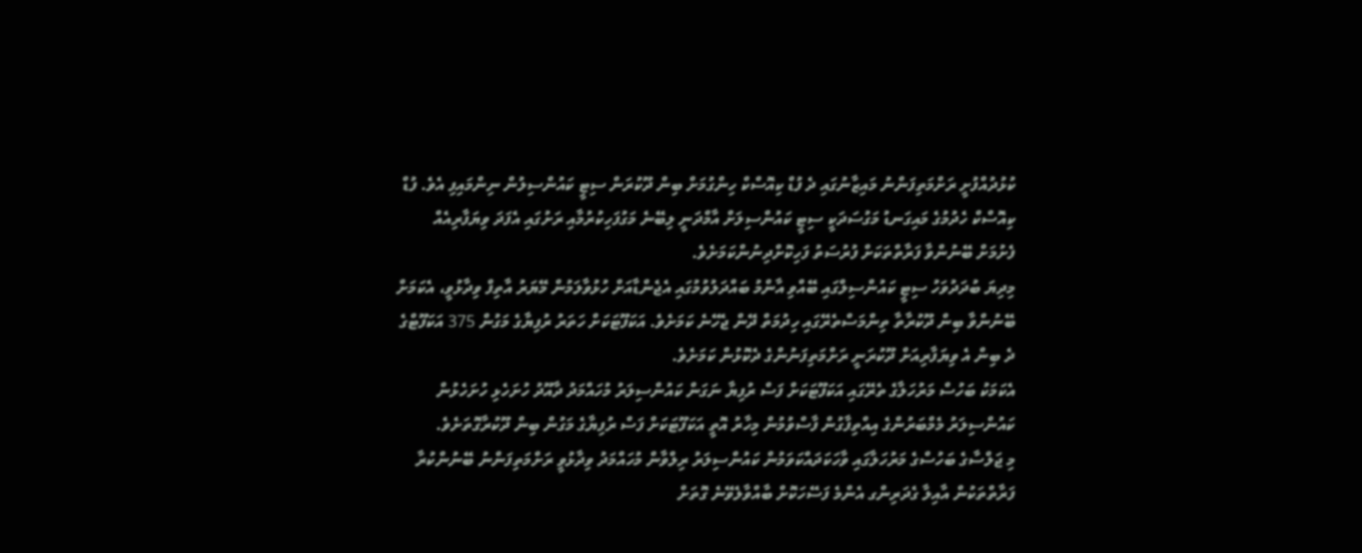ކުޅުދުއްފުށީ ރަށްމަތިފަންނު މައިޒާނުގައި ދެ ފުޑް ކިއޮސްކް ހިންގުމަށް ބިން ދޫކުރަން ސިޓީ ކައުންސިލުން ނިންމައިފި އެވެ. ފުޑް ކިއޮސްކް ހެދުމުގެ މައިގަނޑު މަގުސަދަކީ ސިޓީ ކައުންސިލަށް އާމްދަނީ ލިބޭނެ މަގުފަހިކުރުމާއި ރަށުގައި އެފަދަ ވިޔަފާރިއެއް ފެށުމަށް ބޭނުންވާ ފަރާތްތަކަށް ފުރުސަތު ފަހިކޮށްދިނުންކަމަށެވެ.
މިދިޔަ ބުދަދުވަހު ސިޓީ ކައުންސިލްގައި ބޭއްވި އާންމު ބައްދަލުވުމުގައި އެޖެންޑާއަށް ހުޅުވާލަމުން މޭޔަރު އާތިފް ވިދާޅުވީ، އެކަމަށް ބޭނުންވާ ބިން ދޫކުރާތާ ތިންމަސްތެރޭގައި ހިދުމަތް ދޭން ޖެހޭނެ ކަމަށެވެ. އަކަފޫޓަކަށް ހަތަރު ރުފިޔާގެ މަގުން 375 އަކަފޫޓްގެ ދެ ބިން އެ ވިޔަފާރިއަށް ދޫކުރަނީ ރަށްމަތިފަނުންގެ ދެކޮޅުން ކަމަށެވެ.
އެކަމަކު ބަހުސް މަރުހަލާގެ ތެރޭގައި އަކަފޫޓަކަށް ފަސް ރުފިޔާ ނަގަން ކައުންސިލަރު މުހައްމަދު ދާއޫދު ހުށަހެޅި ހުށަހެޅުން ކައުންސިލަރު މެމްބަރުންގެ އިއްތިފާގުން ފާސްވުމުން މިހާރު އޮތީ އަކަފޫޓަކަށް ފަސް ރުފިޔާގެ މަގުން ބިން ދޫކުރާގޮތަށެވެ.
މި ޖަލްސާގެ ބަހުސްގެ މަރުހަލާގައި ވާހަކަދައްކަވަމުން ކައުންސިލަރު ރިލްވާން މުހައްމަދު ވިދާޅުވީ ރަށްމަތިފަންނު ބޭނުންކުރާ ފަރާތްތަކުން އާއިލާ ގެދަރިންގ އެންމެ ފަސޭހަކޮށް ބާއްވާލެވޭނެ ގޮތަށް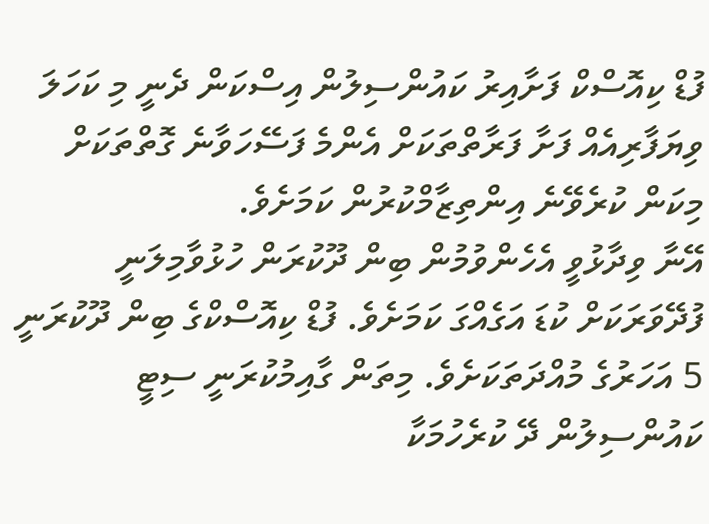ފުޑް ކިއޮސްކް ފަށާއިރު ކައުންސިލުން އިސްކަން ދެނީ މި ކަހަލަ ވިޔަފާރިއެއް ފަށާ ފަރާތްތަކަށް އެންމެ ފަސޭހަވާނެ ގޮތްތަކަށް މިކަން ކުރެވޭނެ އިންތިޒާމްކުރުން ކަމަށެވެ.
އޭނާ ވިދާޅުވީ އެހެންވުމުން ބިން ދޫކުރަން ހުޅުވާމިލަނީ ފުދޭވަރަކަށް ކުޑަ އަގެއްގަ ކަމަށެވެ. ފުޑް ކިއޮސްކްގެ ބިން ދޫކުރަނީ 5 އަހަރުގެ މުއްދަތަކަށެވެ. މިތަން ގާއިމުކުރަނީ ސިޓީ ކައުންސިލުން ދޭ ކުރެހުމަކާ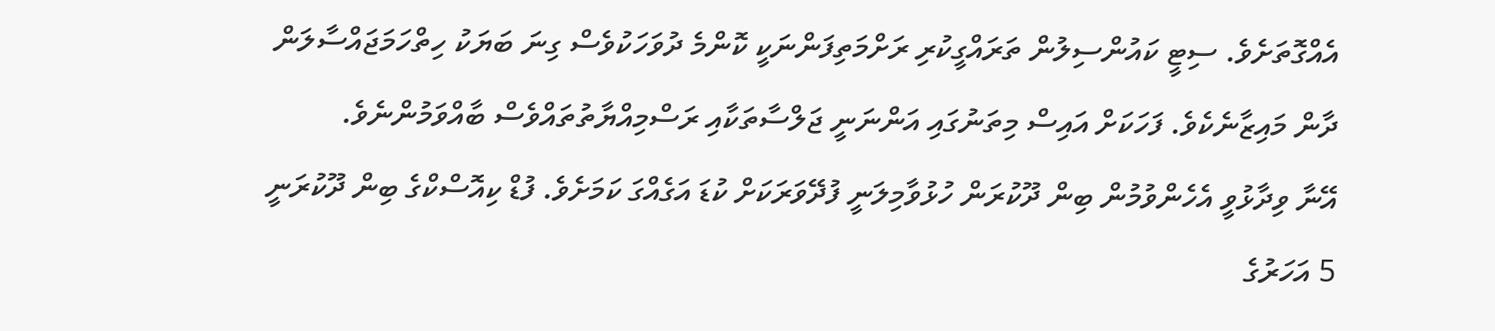އެއްގޮތަށެވެ. ސިޓީ ކައުންސިލުން ތަރައްގީކުރި ރަށްމަތިފަންނަކީ ކޮންމެ ދުވަހަކުވެސް ގިނަ ބަޔަކު ހިތްހަމަޖައްސާލަން ދާން މައިޒާނެކެވެ. ފަހަކަށް އައިސް މިތަނުގައި އަންނަނީ ޖަލްސާތަކާއި ރަސްމިއްޔާތުތައްވެސް ބާއްވަމުންނެވެ.
އޭނާ ވިދާޅުވީ އެހެންވުމުން ބިން ދޫކުރަން ހުޅުވާމިލަނީ ފުދޭވަރަކަށް ކުޑަ އަގެއްގަ ކަމަށެވެ. ފުޑް ކިއޮސްކްގެ ބިން ދޫކުރަނީ 5 އަހަރުގެ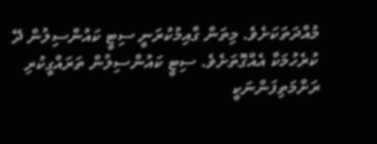މުއްދަތަކަށެވެ. މިތަން ގާއިމުކުރަނީ ސިޓީ ކައުންސިލުން ދޭ ކުރެހުމަކާ އެއްގޮތަށެވެ. ސިޓީ ކައުންސިލުން ތަރައްގީކުރި ރަށްމަތިފަންނަކީ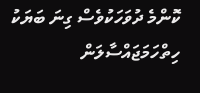ކޮންމެ ދުވަހަކުވެސް ގިނަ ބަޔަކު ހިތްހަމަޖައްސާލަން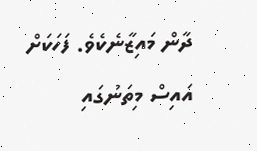ދާން މައިޒާނެކެވެ. ފަހަކަށް އައިސް މިތަނުގައި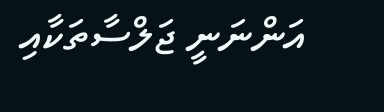އަންނަނީ ޖަލްސާތަކާއި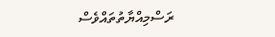ރަސްމިއްޔާތުތައްވެސް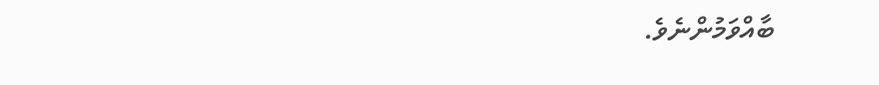ބާއްވަމުންނެވެ.